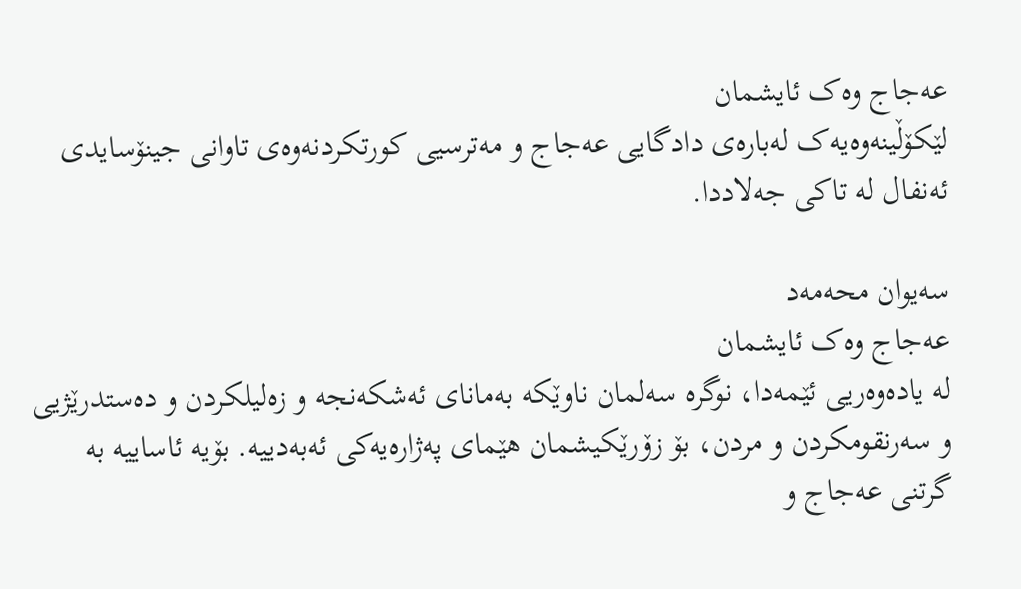عەجاج وەک ئایشمان
لێکۆڵینەوەیەک لەبارەی دادگایی عەجاج و مەترسیی کورتکردنەوەی تاوانی جینۆسایدی ئەنفال لە تاکی جەلاددا.

سەیوان محەمەد
عەجاج وەک ئایشمان
لە یادەوەریی ئێمەدا، نوگرە سەلمان ناوێکە بەمانای ئەشکەنجە و زەلیلکردن و دەستدرێژیی و سەرنقومکردن و مردن، بۆ زۆرێکیشمان هێمای پەژارەیەکی ئەبەدییە. بۆیە ئاساییە بە گرتنی عەجاج و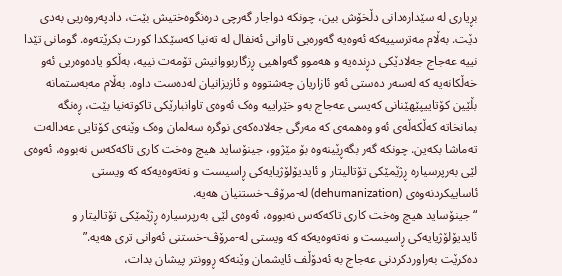بڕیاری لە سێدارەدانی دڵخۆش بین، چونکە دواجار گەرچی درەنگوەختیش بێت، دادپەروەریی بەدی دێت. بەڵام مەترسییەکە ئەوەیە گەورەیی تاوانی ئەنفال لە تەنیا کەسێکدا کورت بکرێتەوە. گومانی تێدا نییە عەجاج جەلادێکی دڕندەیە و هەموو گەواهیی ڕزگاربووانیش تۆمەت نییە، بەڵکو یادەوەریی ئەو خەڵکانەیە کە لەسەر دەستی ئەو ئازاریان چەشتووە و ئازیزانیان لەدەست داوە. بەڵام مەبەستمانە بڵێین کۆتاییپێهێنانی کەیسی عەجاج بەو خێراییە وەک ئەوەی تاوانبارێکی تاکوتەنیا بێت، ڕەنگە بمانخاتە کەڵکەڵەی ئەو وەهمەی کە مەرگی جەلادەکەی نوگرە سەلمان وەک وێنەی کۆتایی عەدالەت تەماشا بکەین. چونکە گەر بگەڕێینەوە بۆ مێژوو، جینۆساید هیچ وەخت کاری تاکەکەس نەبووە، ئەوەی لێی بەرپرسیارە ڕژێمێکی تۆتالیتار و ئایدیۆلۆژیایەکی ڕاسیست و نەتەوەیەکە کە ویستی ئاساییکردنەوەی (dehumanization) لە-مرۆڤ-خستنیان هەیە.
“جینۆساید هیچ وەخت کاری تاکەکەس نەبووە، ئەوەی لێی بەرپرسیارە ڕژێمێکی تۆتالیتار و ئایدیۆلۆژیایەکی ڕاسیست و نەتەوەیەکە کە ویستی لە-مرۆڤ-خستنی ئەوانی تری هەیە.”
دەکرێت بەراوردکردنی عەجاج بە ئەدۆڵف ئایشمان وێنەکە ڕوونتر پیشان بدات،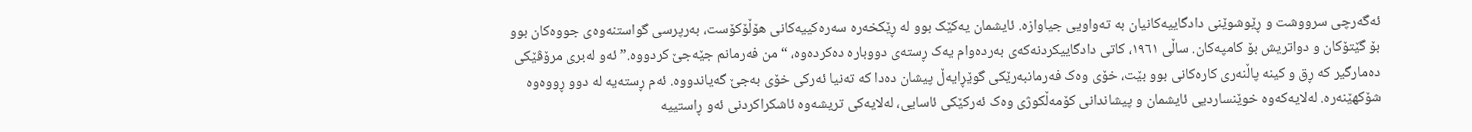ئەگەرچی سرووشت و ڕێوشوێنی دادگاییەکانیان بە تەواویی جیاوازە. ئایشمان یەکێک بوو لە ڕێکخەرە سەرەکییەکانی هۆڵۆکۆست، بەرپرسی گواستنەوەی جووەکان بوو بۆ گێتۆکان و دواتریش بۆ کامپەکان. ساڵی ١٩٦١، کاتی دادگاییکردنەکەی بەردەوام یەک ڕستەی دووبارە دەکردەوە، “من فەرمانم جێەجێ کردووە.” ئەو لەبری مرۆڤێکی دەمارگیر کە ڕق و کینە پاڵنەری کارەکانی بوو بێت، خۆی وەک فەرمانبەرێکی گوێڕایەڵ پیشان دەدا کە تەنیا ئەرکی خۆی بەجێ گەیاندووە. ئەم ڕستەیە لە دوو ڕووەوە شۆکهێنەرە. لەلایەکەوە خوێنساردیی ئایشمان و پیشاندانی کۆمەڵکوژی وەک ئەرکێکی ئاسایی، لەلایەکی تریشەوە ئاشکراکردنی ئەو ڕاستییە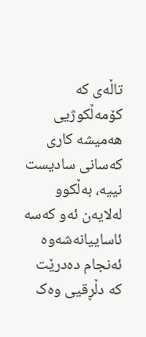تاڵەی کە کۆمەڵکوژیی هەمیشە کاری کەسانی سادیست نییە، بەڵکوو لەلایەن ئەو کەسە ئاساییانەشەوە ئەنجام دەدرێت کە دڵڕقیی وەک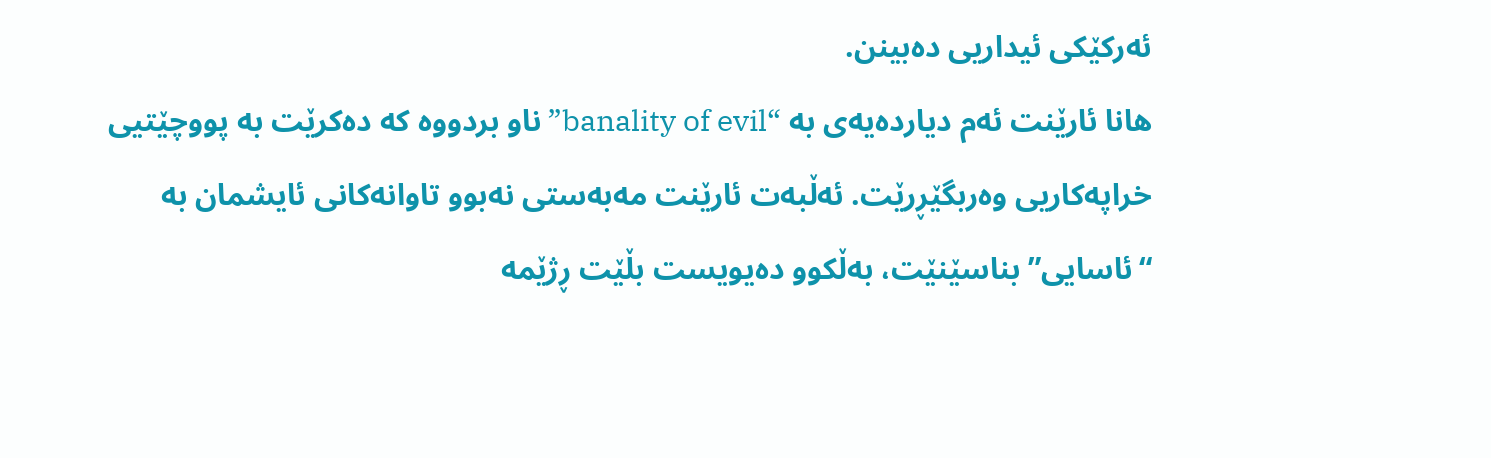ئەرکێکی ئیداریی دەبینن.
هانا ئارێنت ئەم دیاردەیەی بە “banality of evil” ناو بردووە کە دەکرێت بە پووچێتیی خراپەکاریی وەربگێڕرێت. ئەڵبەت ئارێنت مەبەستی نەبوو تاوانەکانی ئایشمان بە “ئاسایی” بناسێنێت، بەڵکوو دەیویست بڵێت ڕژێمە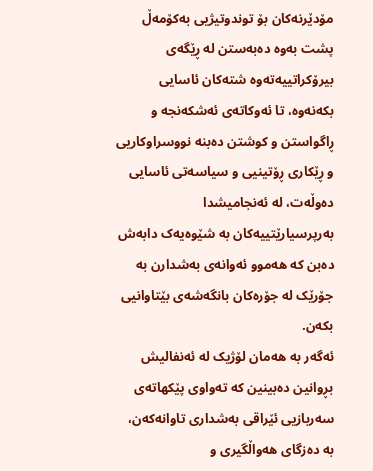مۆدێرنەکان بۆ توندوتیژیی بەکۆمەڵ پشت بەوە دەبەستن لە ڕێگەی بیرۆکراتییەتەوە شتەکان ئاسایی بکەنەوە، تا ئەوکاتەی ئەشکەنجە و ڕاگواستن و کوشتن دەبنە نووسراوکاریی و ڕێکاری ڕۆتینیی و سیاسەتی ئاسایی دەوڵەت، لە ئەنجامیشدا بەرپرسیارێتییەکان بە شێوەیەک دابەش دەبن کە هەموو ئەوانەی بەشدارن بە جۆرێک لە جۆرەکان بانگەشەی بێتاوانیی بکەن.
ئەگەر بە هەمان لۆژیک لە ئەنفالیش بڕوانین دەبینین کە تەواوی پێکهاتەی سەربازیی ئێراقی بەشداری تاوانەکەن، بە دەزگای هەواڵگیری و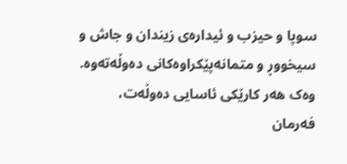سوپا و حیزب و ئیدارەی زیندان و جاش و سیخووڕ و متمانەپێکراوەکانی دەوڵەتەوە. وەک هەر کارێکی ئاسایی دەوڵەت، فەرمان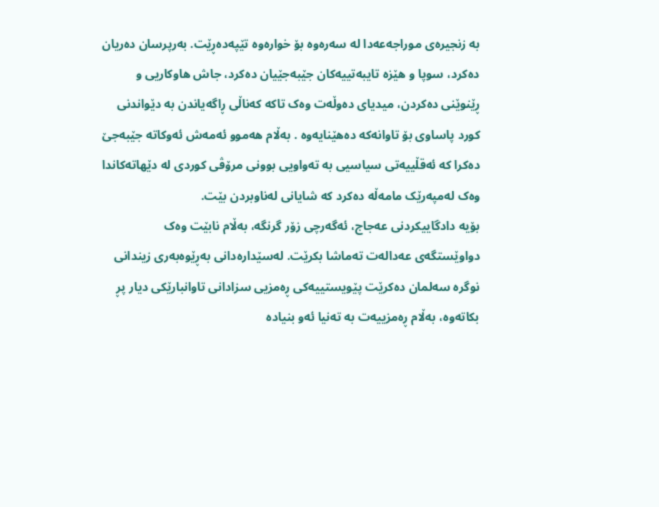بە زنجیرەی موراجەعەدا لە سەرەوە بۆ خوارەوە تێپەدەڕێت. بەرپرسان دەریان دەکرد، سوپا و هێزە تایبەتییەکان جێبەجێیان دەکرد، جاش هاوکاریی و ڕێنوێنی دەکردن، میدیای دەوڵەت وەک تاکە کەناڵی ڕاگەیاندن بە دێواندنی کورد پاساوی بۆ تاوانەکە دەهێنایەوە . بەڵام هەموو ئەمەش ئەوکاتە جێبەجێ دەکرا کە ئەقڵییەتی سیاسیی بە تەواویی بوونی مرۆڤی کوردی لە دێهاتەکاندا وەک لەمپەرێک مامەڵە دەکرد کە شایانی لەناوبردن بێت.
بۆیە دادگاییکردنی عەجاج، ئەگەرچی زۆر گرنگە، بەڵام نابێت وەک دواوێستگەی عەدالەت تەماشا بکرێت. لەسێدارەدانی بەڕێوەبەری زیندانی نوگرە سەلمان دەکرێت پێویستییەکی ڕەمزیی سزادانی تاوانبارێکی دیار پڕ بکاتەوە، بەڵام ڕەمزییەت بە تەنیا ئەو بنیادە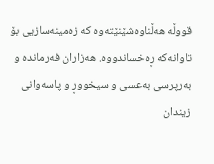قووڵە هەڵناوەشێنێتەوە کە زەمینەسازیی بۆ تاوانەکە ڕەخساندووە. هەزاران فەرماندە و بەرپرسی بەعسی و سیخووڕ و پاسەوانی زیندان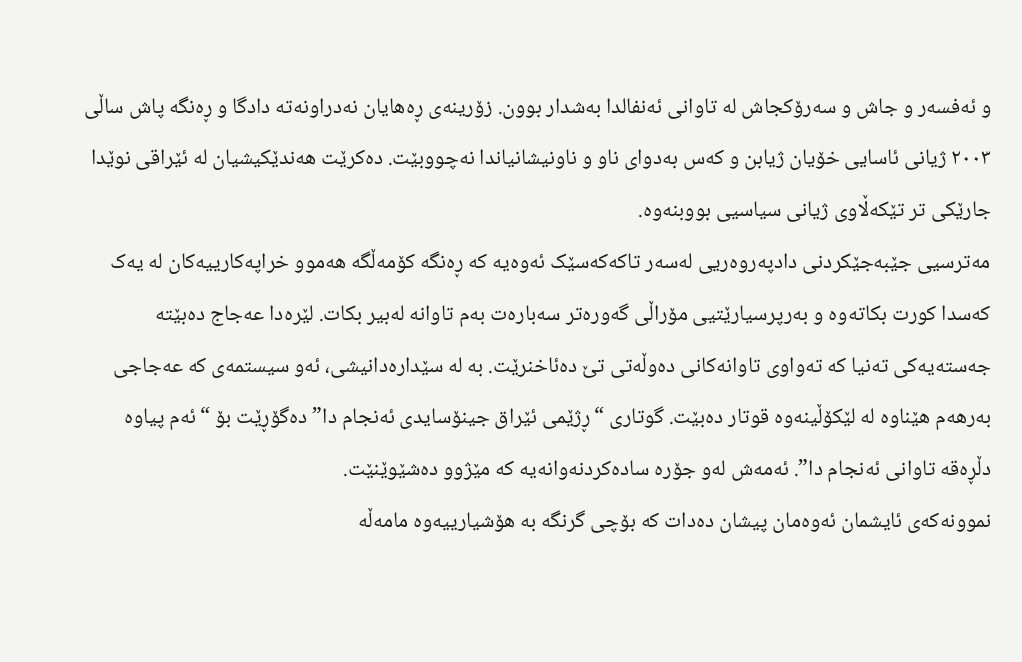و ئەفسەر و جاش و سەرۆکجاش لە تاوانی ئەنفالدا بەشدار بوون. زۆرینەی ڕەهایان نەدراونەتە دادگا و ڕەنگە پاش ساڵی ٢٠٠٣ ژیانی ئاسایی خۆیان ژیابن و کەس بەدوای ناو و ناونیشانیاندا نەچووبێت. دەکرێت هەندێکیشیان لە ئێراقی نوێدا جارێکی تر تێکەڵاوی ژیانی سیاسیی بووبنەوە.
مەترسیی جێبەجێکردنی دادپەروەریی لەسەر تاکەکەسێک ئەوەیە کە ڕەنگە کۆمەڵگە هەموو خراپەکارییەکان لە یەک کەسدا کورت بکاتەوە و بەرپرسیارێتیی مۆراڵی گەورەتر سەبارەت بەم تاوانە لەبیر بکات. لێرەدا عەجاج دەبێتە جەستەیەکی تەنیا کە تەواوی تاوانەکانی دەوڵەتی تێ دەئاخنرێت. بە لە سێدارەدانیشی، ئەو سیستمەی کە عەجاجی بەرهەم هێناوە لە لێکۆڵینەوە قوتار دەبێت. گوتاری “ڕژێمی ئێراق جینۆسایدی ئەنجام دا” دەگۆڕێت بۆ “ئەم پیاوە دڵڕەقە تاوانی ئەنجام دا”. ئەمەش لەو جۆرە سادەکردنەوانەیە کە مێژوو دەشێوێنێت.
نموونەکەی ئایشمان ئەوەمان پیشان دەدات کە بۆچی گرنگە بە هۆشیارییەوە مامەڵە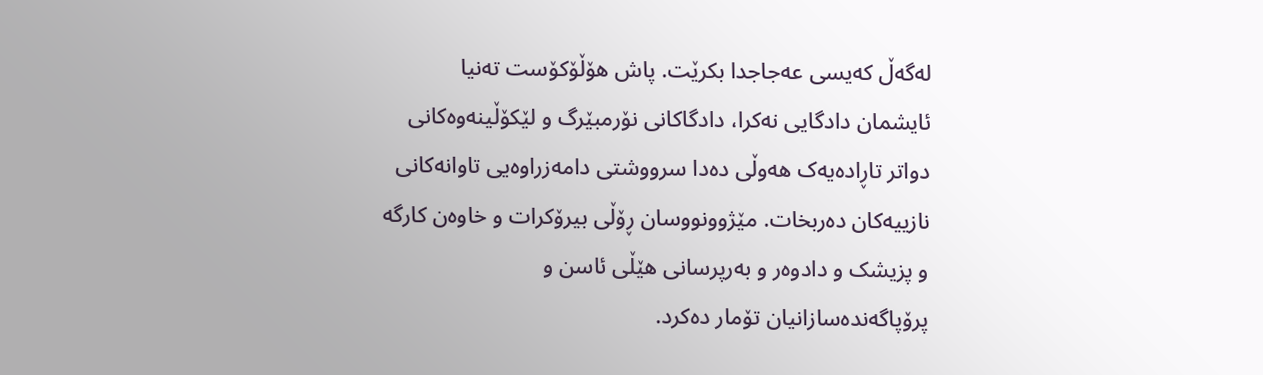لەگەڵ کەیسی عەجاجدا بکرێت. پاش هۆڵۆکۆست تەنیا ئایشمان دادگایی نەکرا، دادگاکانی نۆرمبێرگ و لێکۆڵینەوەکانی دواتر تاڕادەیەک هەوڵی دەدا سرووشتی دامەزراوەیی تاوانەکانی نازییەکان دەربخات. مێژوونووسان ڕۆڵی بیرۆکرات و خاوەن کارگە و پزیشک و دادوەر و بەرپرسانی هێڵی ئاسن و پرۆپاگەندەسازانیان تۆمار دەکرد.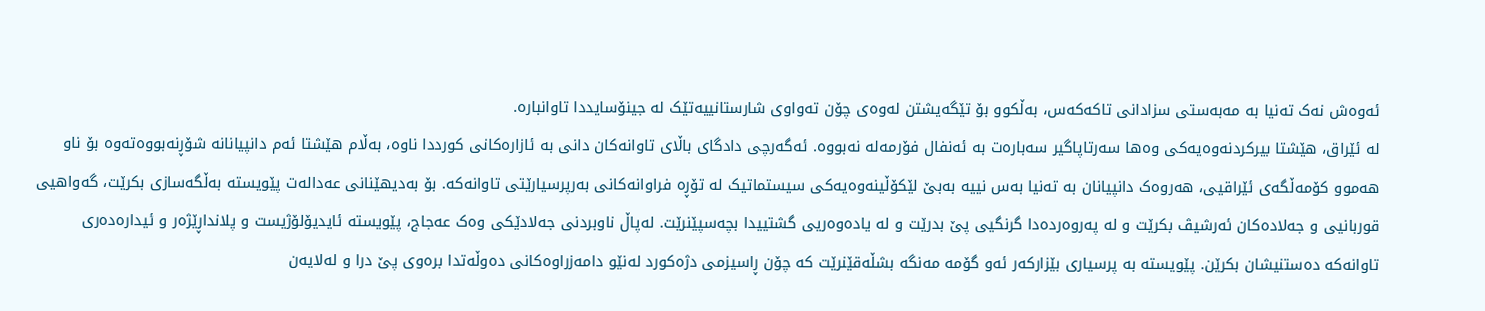ئەوەش نەک تەنیا بە مەبەستی سزادانی تاکەکەس، بەڵکوو بۆ تێگەیشتن لەوەی چۆن تەواوی شارستانییەتێک لە جینۆسایددا تاوانبارە.
لە ئێراق، هێشتا بیرکردنەوەیەکی وەها سەرتاپاگیر سەبارەت بە ئەنفال فۆرمەلە نەبووە. ئەگەرچی دادگای باڵای تاوانەکان دانی بە ئازارەکانی کورددا ناوە، بەڵام هێشتا ئەم دانپیانانە شۆڕنەبووەتەوە بۆ ناو هەموو کۆمەڵگەی ئێراقیی، هەروەک دانپیانان بە تەنیا بەس نییە بەبێ لێکۆڵینەوەیەکی سیستماتیک لە تۆڕە فراوانەکانی بەرپرسیارێتی تاوانەکە. بۆ بەدیهێنانی عەدالەت پێویستە بەڵگەسازی بکرێت، گەواهیی قوربانیی و جەلادەکان ئەرشیڤ بکرێت و لە پەروەردەدا گرنگیی پێ بدرێت و لە یادەوەریی گشتییدا بچەسپێنرێت. لەپاڵ ناوبردنی جەلادێکی وەک عەجاج، پێویستە ئایدیۆلۆژیست و پلانداڕێژەر و ئیدارەدەری تاوانەکە دەستنیشان بکرێن. پێویستە بە پرسیاری بێزارکەر ئەو گۆمە مەنگە بشڵەقێنرێت کە چۆن ڕاسیزمی دژەکورد لەنێو دامەزراوەکانی دەوڵەتدا برەوی پێ درا و لەلایەن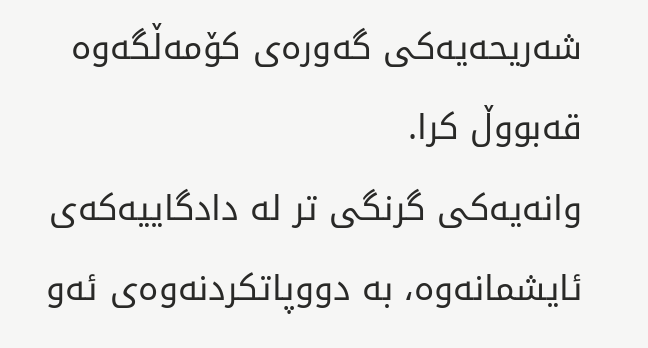شەریحەیەکی گەورەی کۆمەڵگەوە قەبووڵ کرا.
وانەیەکی گرنگی تر لە دادگاییەکەی ئایشمانەوە، بە دووپاتکردنەوەی ئەو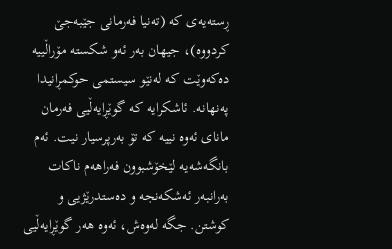ڕستەیەی کە (تەنیا فەرمانی جێبەجێ کردووە)، جیهان بەر ئەو شکستە مۆراڵییە دەکەوێت کە لەنێو سیستمی حوکمڕانیدا پەنهانە. ئاشکرایە کە گوێڕایەڵیی فەرمان مانای ئەوە نییە کە تۆ بەرپرسیار نیت. ئەم بانگەشەیە لێخۆشبوون فەراهەم ناکات بەرانبەر ئەشکەنجە و دەستدرێژیی و کوشتن. جگە لەوەش، ئەوە هەر گوێڕایەڵیی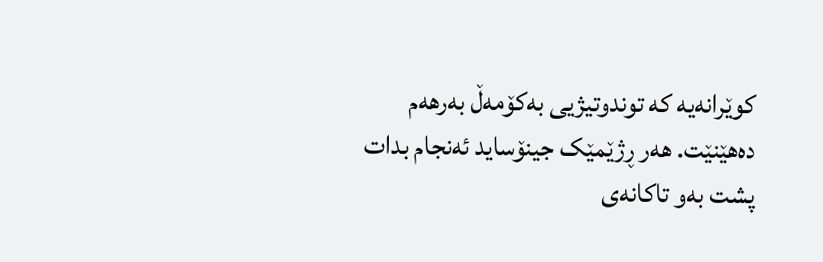کوێرانەیە کە توندوتیژیی بەکۆمەڵ بەرهەم دەهێنێت. هەر ڕژێمێک جینۆساید ئەنجام بدات پشت بەو تاکانەی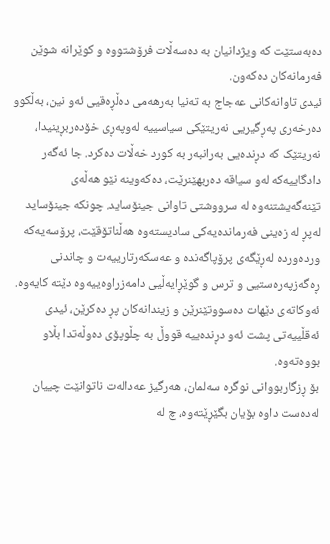دەبەستێت کە ویژدانیان بە دەسەڵات فرۆشتووە و کوێرانە شوێن فەرمانەکان دەکەون.
ئیدی تاوانەکانی عەجاج بە تەنیا بەرهەمی دەڵڕەقیی ئەو نین، بەڵکوو دەرخەری پەڕگیریی نەریتێکی سیاسییە لەوپەڕی خۆدەربڕینیدا، نەریتێک کە دڕندەیی بەرانبەر بە کورد خەڵات دەکرد. جا ئەگەر دادگاییەکە لەو سیاقە دەربهێنرێت، دەکەوینە نێو هەڵەی تێنەگەیشتنەوە لە سرووشتی تاوانی جینۆساید. چونکە جینۆساید لەپڕ لە زەینی فەرماندەیەکی سادیستەوە هەڵناتۆقێت، پرۆسەیەکە وردەوردە لەڕێگەی پرۆپاگەندە و عەسکەرتارییەت و چاندنی ڕەگەزپەرەستیی و ترس و گوێڕایەڵیی دامەزراوەییەوە دێتە کایەوە. ئەوکاتەی دێهات دەسووتێنرێن و زیندانەکان پڕ دەکرێن، ئیدی ئەقڵییەتی پشت ئەو دڕندەییە قووڵ بە چڵوپۆی دەوڵەتدا بڵاو بووەتەوە.
بۆ ڕزگاربووانی نوگرە سەلمان، هەرگیز عەدالەت ناتوانێت چییان لەدەست داوە بۆیان بگێڕێتەوە، چ لە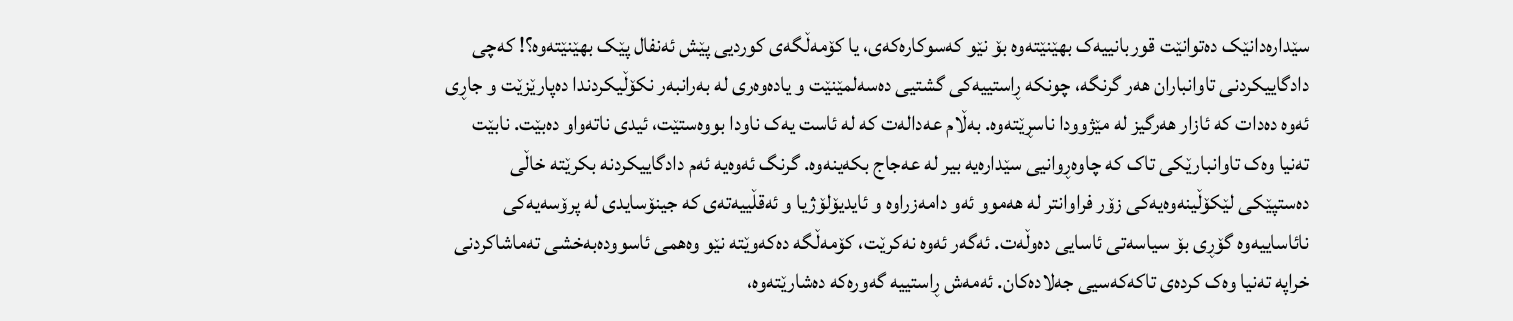سێدارەدانێک دەتوانێت قوربانییەک بهێنێتەوە بۆ نێو کەسوکارەکەی، یا کۆمەڵگەی کوردیی پێش ئەنفال پێک بهێنێتەوە؟! کەچی دادگاییکردنی تاوانباران هەر گرنگە، چونکە ڕاستییەکی گشتیی دەسەلمێنێت و یادەوەری لە بەرانبەر نکۆڵیکردندا دەپارێزێت و جاڕی ئەوە دەدات کە ئازار هەرگیز لە مێژوودا ناسڕێتەوە. بەڵام عەدالەت کە لە ئاست یەک ناودا بووەستێت، ئیدی ناتەواو دەبێت. نابێت تەنیا وەک تاوانبارێکی تاک کە چاوەڕوانیی سێدارەیە بیر لە عەجاج بکەینەوە. گرنگ ئەوەیە ئەم دادگاییکردنە بکرێتە خاڵی دەستپێکی لێکۆڵینەوەیەکی زۆر فراوانتر لە هەموو ئەو دامەزراوە و ئایدیۆلۆژیا و ئەقڵییەتەی کە جینۆسایدی لە پرۆسەیەکی نائاساییەوە گۆڕی بۆ سیاسەتی ئاسایی دەوڵەت. ئەگەر ئەوە نەکرێت، کۆمەڵگە دەکەوێتە نێو وەهمی ئاسوودەبەخشی تەماشاکردنی خراپە تەنیا وەک کردەی تاکەکەسیی جەلادەکان. ئەمەش ڕاستییە گەورەکە دەشارێتەوە،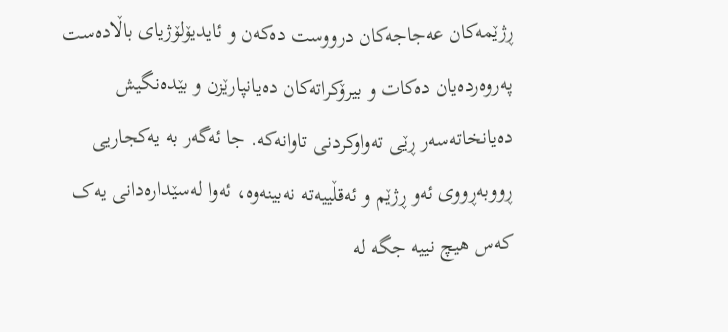ڕژێمەکان عەجاجەکان درووست دەکەن و ئایدیۆلۆژیای باڵادەست پەروەردەیان دەکات و بیرۆکراتەکان دەیانپارێزن و بێدەنگیش دەیانخاتەسەر ڕێی تەواوکردنی تاوانەکە. جا ئەگەر بە یەکجاریی ڕووبەڕووی ئەو ڕژێم و ئەقڵییەتە نەبینەوە، ئەوا لەسێدارەدانی یەک کەس هیچ نییە جگە لە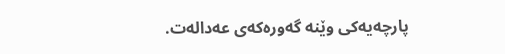پارچەیەکی وێنە گەورەکەی عەدالەت.